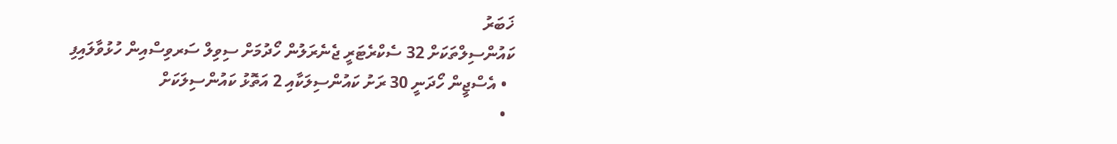ޚަބަރު
ކައުންސިލްތަކަށް 32 ސެކްރެޓަރީ ޖެނެރަލުން ހޯދުމަށް ސިވިލް ސަރވިސްއިން ހުޅުވާލައިފި
  • އެސްޖީން ހޯދަނީ 30 ރަށު ކައުންސިލަކާއި 2 އަތޮޅު ކައުންސިލަކަށް
  •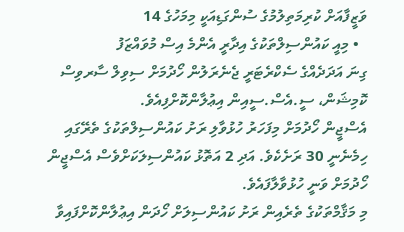ވަޒީފާއަށް ކުރިމަތިލުމުގެ ސުންގަޑިއަކީ މިމަހުގެ 14
  • މިއީ ކައުންސިލްތަކުގެ އިދާރީ އެންމެ އިސް މުވައްޒަފު
ގިނަ އަދަދެއްގެ ސެކްރެޓަރީ ޖެނެރަލުން ހޯދުމަށް ސިވިލް ސާރވިސް ކޮމިޝަން، ސީ.އެސް.ސީއިން އިޢުލާންކޮށްފިއެވެ.
އެސްޖީން ހޯދުމަށް މިފަހަރު ހުޅުވާލި ރަށު ކައުންސިލްތަކުގެ ތެރޭގައި ހިމެނެނީ 30 ރަށެކެވެ. އަދި 2 އަތޮޅު ކައުންސިލަކަށްވެސް އެސްޖީން ހޯދުމަށް ވަނީ ހުޅުވާލާފައެވެ.
މި މަޤާމްތަކުގެ ތެރެއިން ރަށު ކައުންސިލަށް ހޯދަން އިޢުލާންކޮށްފައިވާ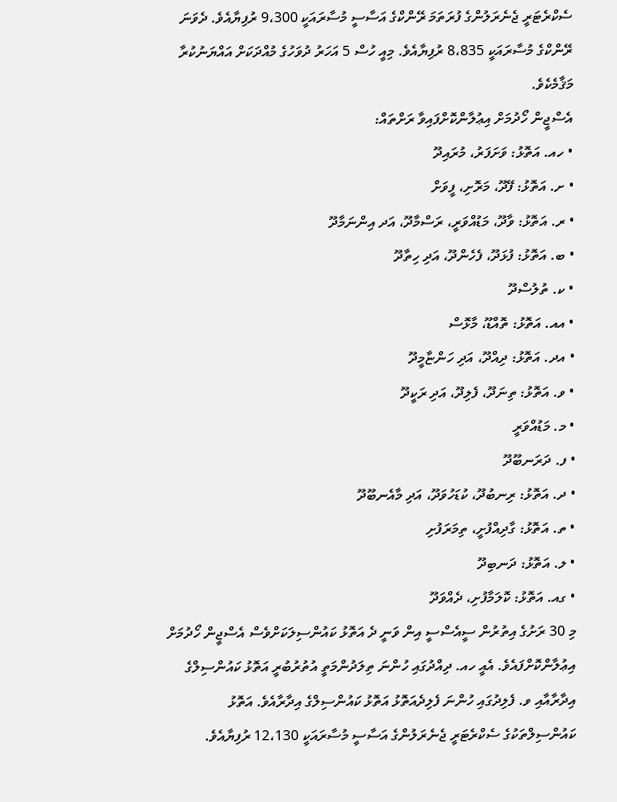ސެކްރެޓަރީ ޖެނެރަލުންގެ ފުރަތަމަ ރޭންކްގެ އަސާސީ މުސާރައަކީ 9،300 ރުފިޔާއެވެ. ދެވަނަ ރޭންކްގެ މުސާރައަކީ 8،835 ރުފިޔާއެވެ. މިއީ ހުސް 5 އަހަރު ދުވަހުގެ މުއްދަކަށް އައްޔަނުކުރާ މަޤާމެކެވެ.
އެސްޖީން ހޯދުމަށް އިޢުލާންކޮށްފައިވާ ރަށްތައް:
• ހއ. އަތޮޅު: ވަށަފަރު، މުރައިދޫ
• ށ. އަތޮޅު: ފޭދޫ، މަރޮށި، ފީވަށް
• ރ. އަތޮޅު: ވާދޫ، މަޑުއްވަރީ، ރަސްމާދޫ، އަދ އިންނަމާދޫ
• ބ. އަތޮޅު: ފުޅަދޫ، ފެހެންދޫ، އަދި ހިތާދޫ
• ކ. ތުލުސްދޫ
• އއ. އަތޮޅު: ތޮއްޑޫ، މާޅޮސް
• އދ. އަތޮޅު: ދިއްދޫ، އަދި ހަންޏާމީދޫ
• ވ. އަތޮޅު: ތިނަދޫ، ފެލިދޫ، އަދި ރަކީދޫ
• މ. މަޑުއްވަރީ
• ފ. ދަރަނބޫދޫ
• ދ. އަތޮޅު: ރިނބުދޫ، ކުޑަހުވަދޫ، އަދި މާއެނބޫދޫ
• ތ. އަތޮޅު: ގާދިއްފުށީ، ތިމަރަފުށި
• ލ. އަތޮޅު: ދަނބިދޫ
• ގއ. އަތޮޅު: ކޮލަމާފުށި، ދެއްވަދޫ
މި 30 ރަށުގެ އިތުރުން ސީއެސްސީ އިން ވަނީ ދެ އަތޮޅު ކައުންސިލަކަށްވެސް އެސްޖީން ހޯދުމަށް އިޢުލާންކޮށްފައެވެ. އެއީ ހއ. ދިއްދުގައި ހުންނަ ތިލަދުންމަތީ އުތުރުބުރީ އަތޮޅު ކައުންސިލްގެ އިދާރާއާއި ވ. ފެލިދުގައި ހުންނަ ފެލިދެއަތޮޅު އަތޮޅު ކައުންސިލްގެ އިދާރާއެވެ. އަތޮޅު ކައުންސިލްތަކުގެ ސެކްރެޓަރީ ޖެނެރަލުންގެ އަސާސީ މުސާރައަކީ 12،130 ރުފިޔާއެވެ.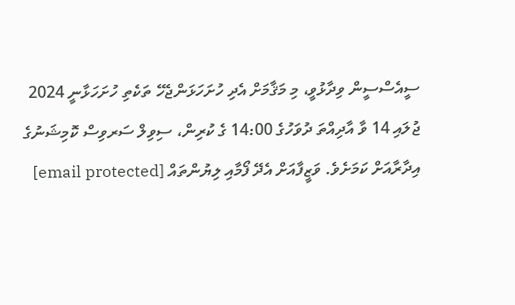ސީއެސްސީން ވިދާޅުވީ، މި މަޤާމަށް އެދި ހުށަހަޅަންޖެހޭ ތަކެތި ހުށަހަޅާނީ 2024 ޖުލައި 14 ވާ އާދިއްތަ ދުވަހުގެ 14:00 ގެ ކުރިން، ސިވިލް ސަރވިސް ކޮމިޝަނުގެ އިދާރާއަށް ކަމަށެވެ. ވަޒީފާއަށް އެދޭ ފޯމާއި ލިޔުންތައް [email protected]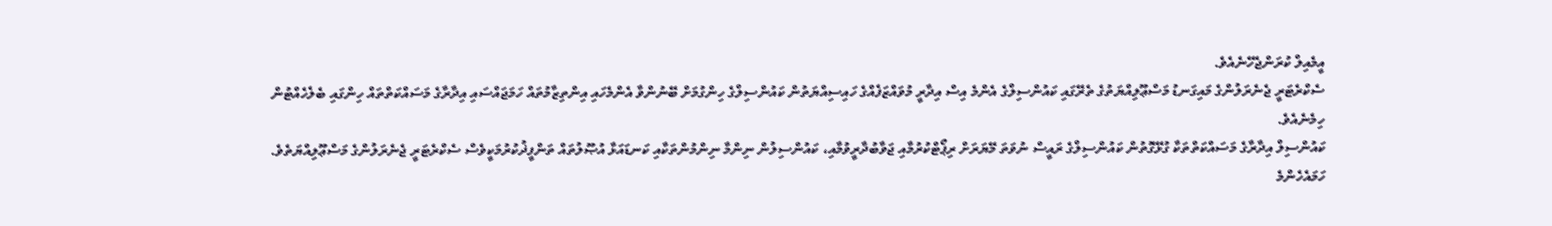އީމެއިލް ކުރަންޖެހޭނެއެވެ.
ސެކްރެޓަރީ ޖެނެރަލުންގެ މައިގަނޑު މަސްޢޫލިއްޔަތުގެ ތެރޭގައި ކައުންސިލްގެ އެންމެ އިސް އިދާރީ މުވައްޒަފެއްގެ ހައިސިއްޔަތުން ކައުންސިލްގެ ހިންގުމަށް ބޭނުންވާ އެންމެހައި އިންތިޒާމުތައް ހަމަޖައްސައި އިދާރާގެ މަސައްކަތްތައް ހިންގައި ބެލެހެއްޓުން ހިމެނެއެވެ.
ކައުންސިލް އިދާރާގެ މަސައްކަތްތަކާ ގުޅޭގޮތުން ކައުންސިލްގެ ރައީސް ނުވަތަ މޭޔަރަށް ރިޕޯޓްކުރުމާއި ޖަވާބުދާރީވުމާއި، ކައުންސިލުން ނިންމާ ނިންމުންތަކާއި ކަނޑައަޅާ އުޞޫލުތައް ތަންފީޛުކުރުމަކީވެސް ސެކްރެޓަރީ ޖެނެރަލުންގެ މަސްޢޫލިއްޔަތެވެ.
ހަމައެހެންމެ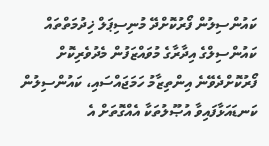ކައުންސިލުން ފޯރުކޮށްދޭ މުނިސިޕަލް ޚިދުމަތްތައް ކައުންސިލްގެ އިދާރާގެ މުވައްޒަފުން މެދުވެރިކޮށް ފޯރުކޮށްދެވޭނެ އިންތިޒާމު ހަމަޖައްސައި، ކައުންސިލުން ކަނޑައަޅާފައިވާ އުޞޫލުތަކާ އެއްގޮތަށް އެ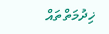ޚިދުމަތްތައް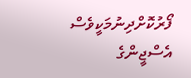ފޯރުކޮށްދިނުމަކީވެސް އެސްޖީންގެ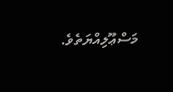މަސްޢޫލިއްޔަތެވެ.